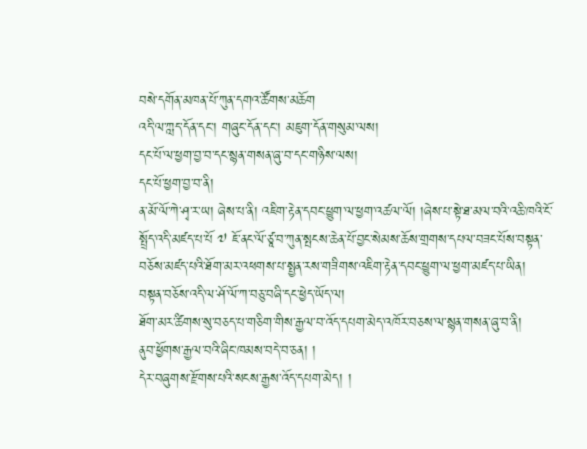བསེ་དགོན་མཁན་པོ་ཀུན་དགའ་ཚོགས་མཆོག
འདི་ལ་ཀླད་དོན་དང་། གཞུང་དོན་དང་། མཇུག་དོན་གསུམ་ལས།
དང་པོ་ལ་ཕྱག་བྱ་བ་དང་སྙན་གསན་ཞུ་བ་དང་གཉིས་ལས།
དང་པོ་ཕྱག་བྱ་བ་ནི།
ན་མོ་ལོ་ཀེ་ཤྭ་ར་ཡ། ཞེས་པ་ནི། འཇིག་རྟེན་དབང་ཕྱུག་ལ་ཕྱག་འཚལ་ལོ། །ཞེས་པ་སྟེ་ཐ་མལ་བའི་འཆི་ཁའི་ངོ་སྤྲོད་འདི་མཛད་པ་པོ ༧ ཇོ་ནང་ལོ་ཙཱ་བ་ཀུན་སྤངས་ཆེན་པོ་བྱང་སེམས་ཆོས་གྲགས་དཔལ་བཟང་པོས་བསྟན་བཅོས་མཛད་པའི་ཐོག་མར་འཕགས་པ་སྤྱན་རས་གཟིགས་འཇིག་རྟེན་དབང་ཕྱུག་ལ་ཕྱག་མཛད་པ་ཡིན།
བསྟན་བཅོས་འདི་ལ་ཤོ་ལོ་ཀ་བཅུ་བཞི་དང་ཕྱེད་ཡོད་ལ།
ཐོག་མར་ཚིགས་སུ་བཅད་པ་གཅིག་གིས་རྒྱལ་བ་འོད་དཔག་མེད་འཁོར་བཅས་ལ་སྙན་གསན་ཞུ་བ་ནི།
ནུབ་ཕྱོགས་རྒྱལ་བའི་ཞིང་ཁམས་བདེ་བ་ཅན། །
དེར་བཞུགས་རྫོགས་པའི་སངས་རྒྱས་འོད་དཔག་མེད། །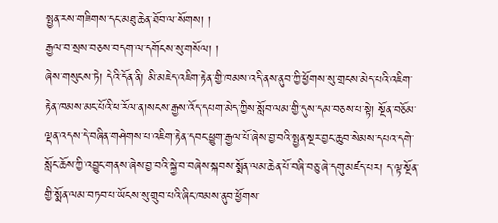སྤྱན་རས་གཟིགས་དང་མཐུ་ཆེན་ཐོབ་ལ་སོགས། །
རྒྱལ་བ་སྲས་བཅས་བདག་ལ་དགོངས་སུ་གསོལ། །
ཞེས་གསུངས་ཏེ། དེའི་དོན་ནི། མི་མཇེད་འཇིག་རྟེན་གྱི་ཁམས་འདི་ནས་ནུབ་ཀྱི་ཕྱོགས་སུ་གྲངས་མེད་པའི་འཇིག་རྟེན་ཁམས་མང་པོའི་ཕ་རོལ་ན།སངས་རྒྱས་འོད་དཔག་མེད་ཀྱིས་སློབ་ལམ་གྱི་དུས་དམ་བཅས་པ་སྟེ། སྔོན་བཅོམ་ལྡན་འདས་དེ་བཞིན་གཤེགས་པ་འཇིག་རྟེན་དབང་ཕྱུག་རྒྱལ་པོ་ཞེས་བྱ་བའི་སྤྱན་སྔར་བྱང་ཆུབ་སེམས་དཔའ་དགེ་སློང་ཆོས་ཀྱི་འབྱུང་གནས་ཞེས་བྱ་བའི་སྐྱེ་བ་བཞེས་སྐབས་སྨོན་ལམ་ཆེན་པོ་བཞི་བཅུ་ཞེ་དགུ་མཛད་པར། ད་ལྟ་སྔོན་གྱི་སྨོན་ལམ་བཏབ་པ་ཡོངས་སུ་གྲུབ་པའི་ཞིང་ཁམས་ནུབ་ཕྱོགས་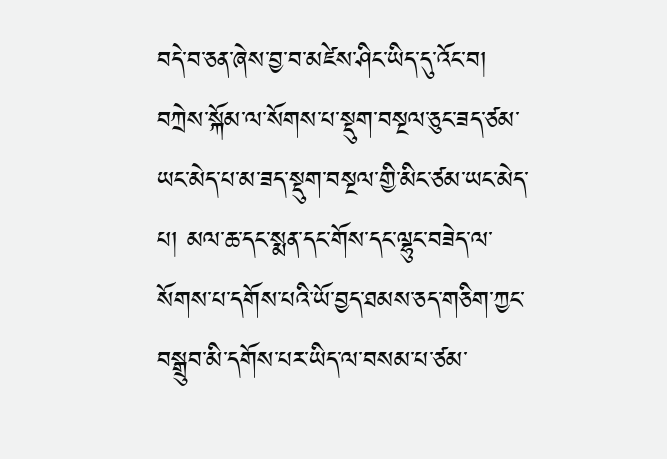བདེ་བ་ཅན་ཞེས་བྱ་བ་མཛེས་ཤིང་ཡིད་དུ་འོང་བ། བཀྲེས་སྐོམ་ལ་སོགས་པ་སྡུག་བསྔལ་ཅུང་ཟད་ཙམ་ཡང་མེད་པ་མ་ཟད་སྡུག་བསྔལ་གྱི་མིང་ཙམ་ཡང་མེད་པ། མལ་ཆ་དང་སྨན་དང་གོས་དང་ལྷུང་བཟེད་ལ་སོགས་པ་དགོས་པའི་ཡོ་བྱད་ཐམས་ཅད་གཅིག་ཀྱང་བསྒྲུབ་མི་དགོས་པར་ཡིད་ལ་བསམ་པ་ཙམ་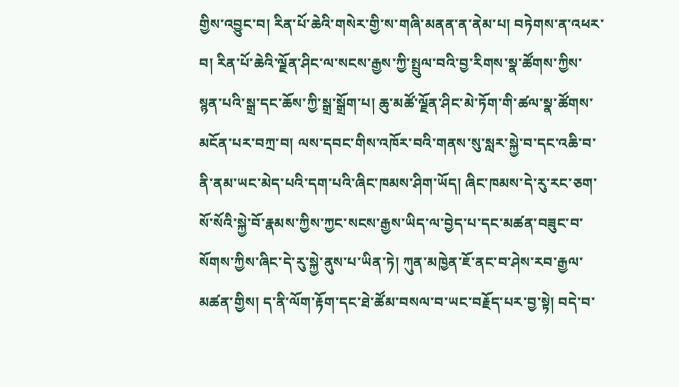གྱིས་འབྱུང་བ། རིན་པོ་ཆེའི་གསེར་གྱི་ས་གཞི་མནན་ན་ནེམ་པ། བཏེགས་ན་འཕར་བ། རིན་པོ་ཆེའི་ལྗོན་ཤིང་ལ་སངས་རྒྱས་ཀྱི་སྤྲུལ་བའི་བྱ་རིགས་སྣ་ཚོགས་ཀྱིས་སྙན་པའི་སྒྲ་དང་ཆོས་ཀྱི་སྒྲ་སྒྲོག་པ། ཆུ་མཚོ་ལྗོན་ཤིང་མེ་ཏོག་གི་ཚལ་སྣ་ཚོགས་མངོན་པར་བཀྲ་བ། ལས་དབང་གིས་འཁོར་བའི་གནས་སུ་སླར་སྐྱེ་བ་དང་འཆི་བ་ནི་ནམ་ཡང་མེད་པའི་དག་པའི་ཞིང་ཁམས་ཤིག་ཡོད། ཞིང་ཁམས་དེ་རུ་རང་ཅག་སོ་སོའི་སྐྱེ་བོ་རྣམས་ཀྱིས་ཀྱང་སངས་རྒྱས་ཡིད་ལ་བྱེད་པ་དང་མཚན་བཟུང་བ་སོགས་ཀྱིས་ཞིང་དེ་རུ་སྐྱེ་ནུས་པ་ཡིན་ཏེ། ཀུན་མཁྱེན་ཇོ་ནང་བ་ཤེས་རབ་རྒྱལ་མཚན་གྱིས། ད་ནི་ལོག་རྟོག་དང་ཐེ་ཚོམ་བསལ་བ་ཡང་བརྗོད་པར་བྱ་སྟེ། བདེ་བ་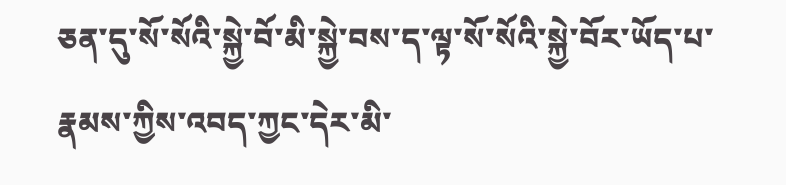ཅན་དུ་སོ་སོའི་སྐྱེ་བོ་མི་སྐྱེ་བས་ད་ལྟ་སོ་སོའི་སྐྱེ་བོར་ཡོད་པ་རྣམས་ཀྱིས་འབད་ཀྱང་དེར་མི་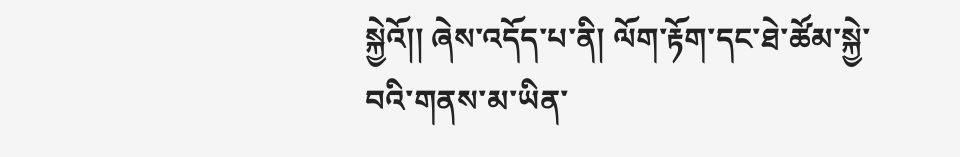སྐྱེའོ།། ཞེས་འདོད་པ་ནི། ལོག་རྟོག་དང་ཐེ་ཚོམ་སྐྱེ་བའི་གནས་མ་ཡིན་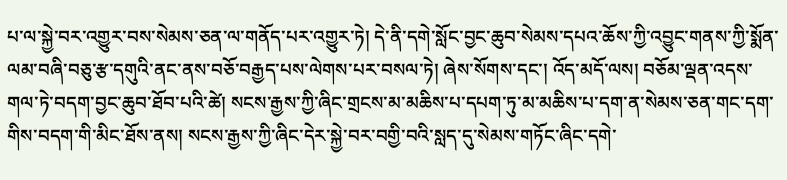པ་ལ་སྐྱེ་བར་འགྱུར་བས་སེམས་ཅན་ལ་གནོད་པར་འགྱུར་ཏེ། དེ་ནི་དགེ་སློང་བྱང་ཆུབ་སེམས་དཔའ་ཆོས་ཀྱི་འབྱུང་གནས་ཀྱི་སྨོན་ལམ་བཞི་བཅུ་རྩ་དགུའི་ནང་ནས་བཅོ་བརྒྱད་པས་ལེགས་པར་བསལ་ཏེ། ཞེས་སོགས་དང་། འོད་མདོ་ལས། བཅོམ་ལྡན་འདས་གལ་ཏེ་བདག་བྱང་ཆུབ་ཐོབ་པའི་ཚེ། སངས་རྒྱས་ཀྱི་ཞིང་གྲངས་མ་མཆིས་པ་དཔག་ཏུ་མ་མཆིས་པ་དག་ན་སེམས་ཅན་གང་དག་གིས་བདག་གི་མིང་ཐོས་ནས། སངས་རྒྱས་ཀྱི་ཞིང་དེར་སྐྱེ་བར་བགྱི་བའི་སླད་དུ་སེམས་གཏོང་ཞིང་དགེ་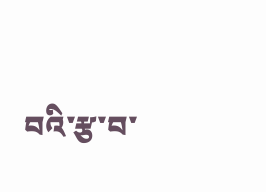བའི་རྩ་བ་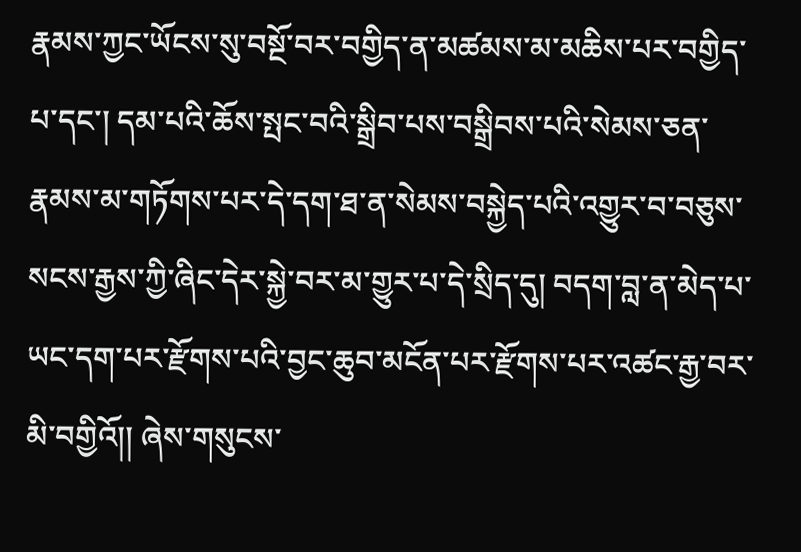རྣམས་ཀྱང་ཡོངས་སུ་བསྔོ་བར་བགྱིད་ན་མཚམས་མ་མཆིས་པར་བགྱིད་པ་དང་། དམ་པའི་ཆོས་སྤང་བའི་སྒྲིབ་པས་བསྒྲིབས་པའི་སེམས་ཅན་རྣམས་མ་གཏོགས་པར་དེ་དག་ཐ་ན་སེམས་བསྐྱེད་པའི་འགྱུར་བ་བཅུས་སངས་རྒྱས་ཀྱི་ཞིང་དེར་སྐྱེ་བར་མ་གྱུར་པ་དེ་སྲིད་དུ། བདག་བླ་ན་མེད་པ་ཡང་དག་པར་རྫོགས་པའི་བྱང་ཆུབ་མངོན་པར་རྫོགས་པར་འཚང་རྒྱ་བར་མི་བགྱིའོ།། ཞེས་གསུངས་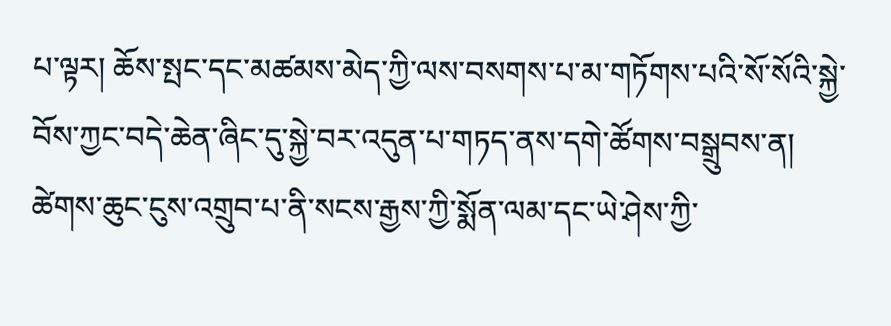པ་ལྟར། ཆོས་སྤང་དང་མཚམས་མེད་ཀྱི་ལས་བསགས་པ་མ་གཏོགས་པའི་སོ་སོའི་སྐྱེ་བོས་ཀྱང་བདེ་ཆེན་ཞིང་དུ་སྐྱེ་བར་འདུན་པ་གཏད་ནས་དགེ་ཚོགས་བསྒྲུབས་ན། ཚེགས་ཆུང་ངུས་འགྲུབ་པ་ནི་སངས་རྒྱས་ཀྱི་སྨོན་ལམ་དང་ཡེ་ཤེས་ཀྱི་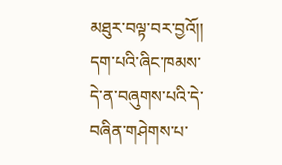མཐུར་བལྟ་བར་བྱའོ།། དག་པའི་ཞིང་ཁམས་དེ་ན་བཞུགས་པའི་དེ་བཞིན་གཤེགས་པ་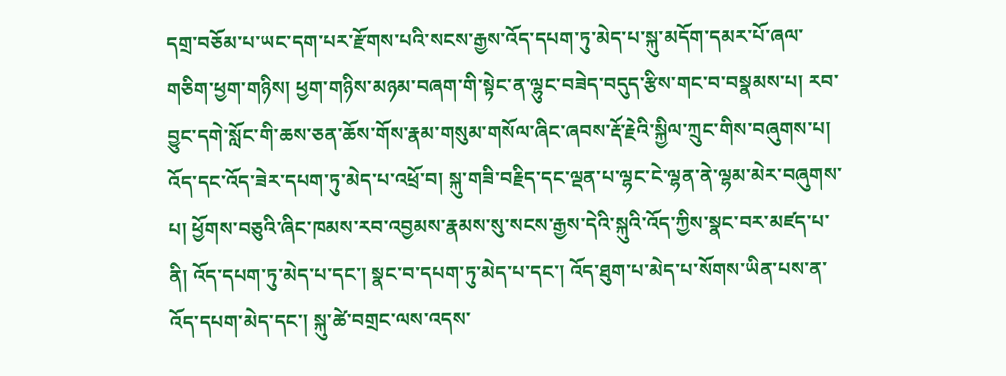དགྲ་བཅོམ་པ་ཡང་དག་པར་རྫོགས་པའི་སངས་རྒྱས་འོད་དཔག་ཏུ་མེད་པ་སྐུ་མདོག་དམར་པོ་ཞལ་གཅིག་ཕྱག་གཉིས། ཕྱག་གཉིས་མཉམ་བཞག་གི་སྟེང་ན་ལྷུང་བཟེད་བདུད་རྩིས་གང་བ་བསྣམས་པ། རབ་བྱུང་དགེ་སློང་གི་ཆས་ཅན་ཆོས་གོས་རྣམ་གསུམ་གསོལ་ཞིང་ཞབས་རྡོ་རྗེའི་སྐྱིལ་ཀྲུང་གིས་བཞུགས་པ། འོད་དང་འོད་ཟེར་དཔག་ཏུ་མེད་པ་འཕྲོ་བ། སྐུ་གཟི་བརྗིད་དང་ལྡན་པ་ལྷང་ངེ་ལྷན་ནེ་ལྷམ་མེར་བཞུགས་པ། ཕྱོགས་བཅུའི་ཞིང་ཁམས་རབ་འབྱམས་རྣམས་སུ་སངས་རྒྱས་དེའི་སྐུའི་འོད་ཀྱིས་སྣང་བར་མཛད་པ་ནི། འོད་དཔག་ཏུ་མེད་པ་དང་། སྣང་བ་དཔག་ཏུ་མེད་པ་དང་། འོད་ཐུག་པ་མེད་པ་སོགས་ཡིན་པས་ན་འོད་དཔག་མེད་དང་། སྐུ་ཚེ་བགྲང་ལས་འདས་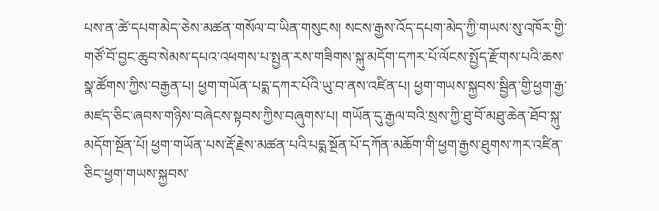པས་ན་ཚེ་དཔག་མེད་ཅེས་མཚན་གསོལ་བ་ཡིན་གསུངས། སངས་རྒྱས་འོད་དཔག་མེད་ཀྱི་གཡས་སུ་འཁོར་གྱི་གཙོ་བོ་བྱང་ཆུབ་སེམས་དཔའ་འཕགས་པ་སྤྱན་རས་གཟིགས་སྐུ་མདོག་དཀར་པོ་ལོངས་སྤྱོད་རྫོགས་པའི་ཆས་སྣ་ཚོགས་ཀྱིས་བརྒྱན་པ། ཕྱག་གཡོན་པདྨ་དཀར་པོའི་ཡུ་བ་ནས་འཛིན་པ། ཕྱག་གཡས་སྐྱབས་སྦྱིན་གྱི་ཕྱག་རྒྱ་མཛད་ཅིང་ཞབས་གཉིས་བཞེངས་སྟབས་ཀྱིས་བཞུགས་པ། གཡོན་དུ་རྒྱལ་བའི་སྲས་ཀྱི་ཐུ་བོ་མཐུ་ཆེན་ཐོབ་སྐུ་མདོག་སྔོན་པོ། ཕྱག་གཡོན་པས་རྡོ་རྗེས་མཚན་པའི་པདྨ་སྔོན་པོ་དཀོན་མཆོག་གི་ཕྱག་རྒྱས་ཐུགས་ཀར་འཛིན་ཅིང་ཕྱག་གཡས་སྐྱབས་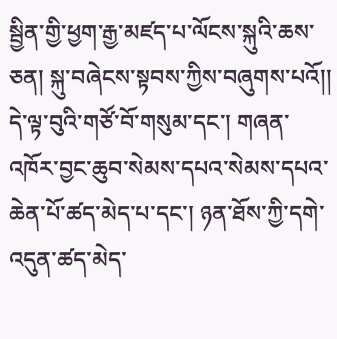སྦྱིན་གྱི་ཕྱག་རྒྱ་མཛད་པ་ལོངས་སྐུའི་ཆས་ཅན། སྐུ་བཞེངས་སྟབས་ཀྱིས་བཞུགས་པའོ།། དེ་ལྟ་བུའི་གཙོ་བོ་གསུམ་དང་། གཞན་འཁོར་བྱང་ཆུབ་སེམས་དཔའ་སེམས་དཔའ་ཆེན་པོ་ཚད་མེད་པ་དང་། ཉན་ཐོས་ཀྱི་དགེ་འདུན་ཚད་མེད་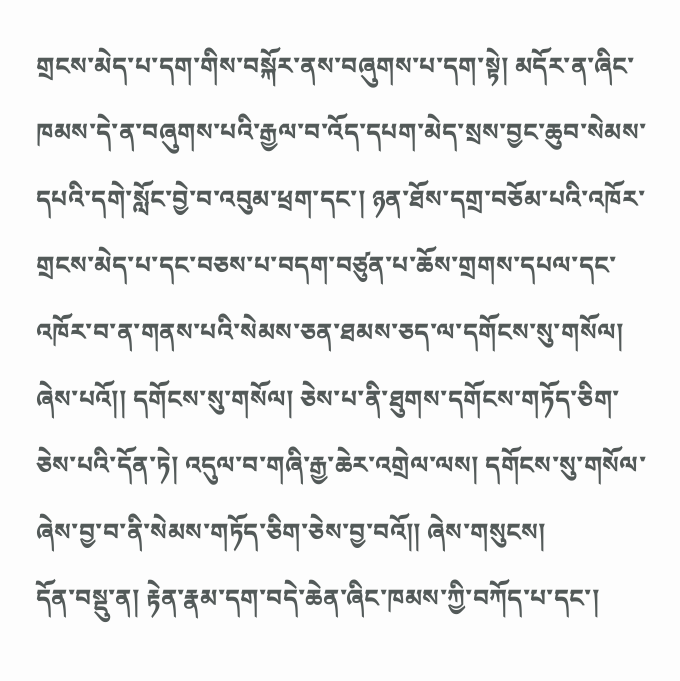གྲངས་མེད་པ་དག་གིས་བསྐོར་ནས་བཞུགས་པ་དག་སྟེ། མདོར་ན་ཞིང་ཁམས་དེ་ན་བཞུགས་པའི་རྒྱལ་བ་འོད་དཔག་མེད་སྲས་བྱང་ཆུབ་སེམས་དཔའི་དགེ་སློང་བྱེ་བ་འབུམ་ཕྲག་དང་། ཉན་ཐོས་དགྲ་བཅོམ་པའི་འཁོར་གྲངས་མེད་པ་དང་བཅས་པ་བདག་བཙུན་པ་ཆོས་གྲགས་དཔལ་དང་འཁོར་བ་ན་གནས་པའི་སེམས་ཅན་ཐམས་ཅད་ལ་དགོངས་སུ་གསོལ། ཞེས་པའོ།། དགོངས་སུ་གསོལ། ཅེས་པ་ནི་ཐུགས་དགོངས་གཏོད་ཅིག་ཅེས་པའི་དོན་ཏེ། འདུལ་བ་གཞི་རྒྱ་ཆེར་འགྲེལ་ལས། དགོངས་སུ་གསོལ་ཞེས་བྱ་བ་ནི་སེམས་གཏོད་ཅིག་ཅེས་བྱ་བའོ།། ཞེས་གསུངས།
དོན་བསྡུ་ན། རྟེན་རྣམ་དག་བདེ་ཆེན་ཞིང་ཁམས་ཀྱི་བཀོད་པ་དང་།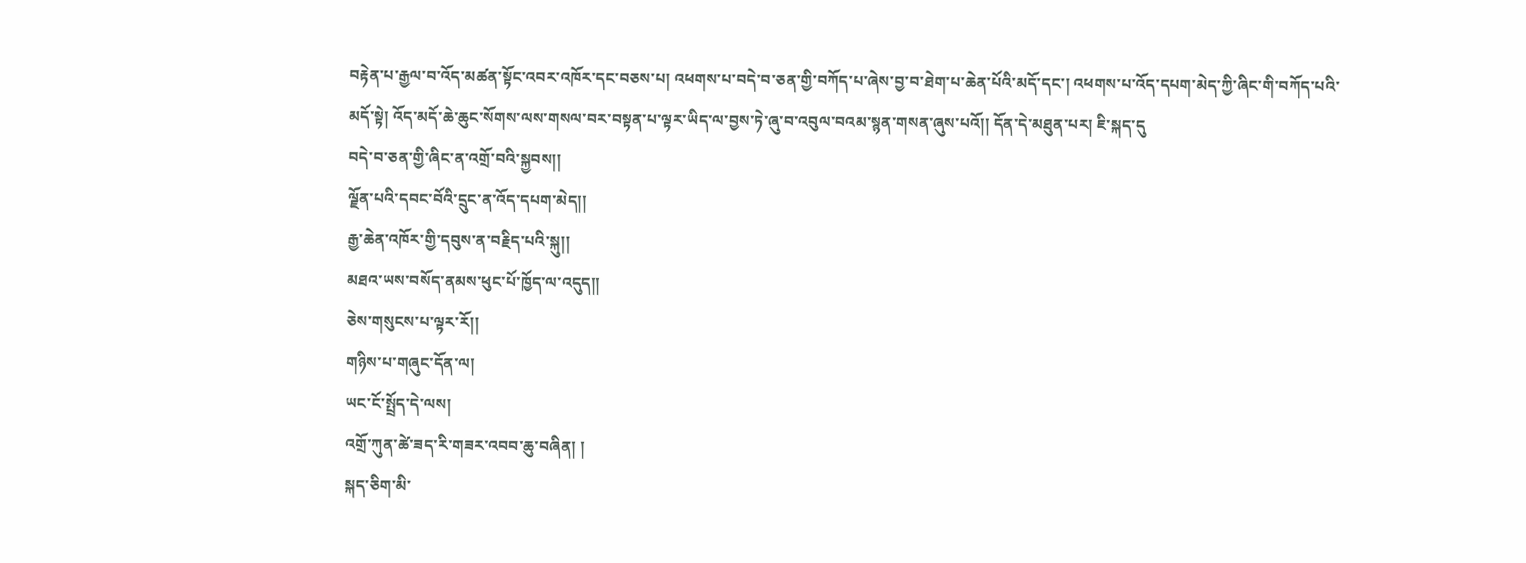བརྟེན་པ་རྒྱལ་བ་འོད་མཚན་སྟོང་འབར་འཁོར་དང་བཅས་པ། འཕགས་པ་བདེ་བ་ཅན་གྱི་བཀོད་པ་ཞེས་བྱ་བ་ཐེག་པ་ཆེན་པོའི་མདོ་དང་། འཕགས་པ་འོད་དཔག་མེད་ཀྱི་ཞིང་གི་བཀོད་པའི་མདོ་སྟེ། འོད་མདོ་ཆེ་ཆུང་སོགས་ལས་གསལ་བར་བསྟན་པ་ལྟར་ཡིད་ལ་བྱས་ཏེ་ཞུ་བ་འབུལ་བའམ་སྙན་གསན་ཞུས་པའོ།། དོན་དེ་མཐུན་པར། ཇི་སྐད་དུ
བདེ་བ་ཅན་གྱི་ཞིང་ན་འགྲོ་བའི་སྐྱབས།།
ལྗོན་པའི་དབང་བོའི་དྲུང་ན་འོད་དཔག་མེད།།
རྒྱ་ཆེན་འཁོར་གྱི་དབུས་ན་བརྗིད་པའི་སྐུ།།
མཐའ་ཡས་བསོད་ནམས་ཕུང་པོ་ཁྱོད་ལ་འདུད།།
ཅེས་གསུངས་པ་ལྟར་རོ།།
གཉིས་པ་གཞུང་དོན་ལ།
ཡང་ངོ་སྤྲོད་དེ་ལས།
འགྲོ་ཀུན་ཚེ་ཟད་རི་གཟར་འབབ་ཆུ་བཞིན། །
སྐད་ཅིག་མི་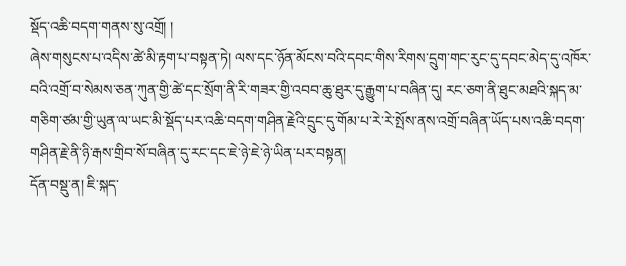སྡོད་འཆི་བདག་གནས་སུ་འགྲོ། །
ཞེས་གསུངས་པ་འདིས་ཚེ་མི་རྟག་པ་བསྟན་ཏེ། ལས་དང་ཉོན་མོངས་བའི་དབང་གིས་རིགས་དྲུག་གང་རུང་དུ་དབང་མེད་དུ་འཁོར་བའི་འགྲོ་བ་སེམས་ཅན་ཀུན་གྱི་ཚེ་དང་སྲོག་ནི་རི་གཟར་གྱི་འབབ་ཆུ་ཐུར་དུ་རྒྱུག་པ་བཞིན་དུ། རང་ཅག་ནི་ཐུང་མཐའི་སྐད་མ་གཅིག་ཙམ་གྱི་ཡུན་ལ་ཡང་མི་སྡོད་པར་འཆི་བདག་གཤིན་རྗེའི་དྲུང་དུ་གོམ་པ་རེ་རེ་སྤོས་ནས་འགྲོ་བཞིན་ཡོད་པས་འཆི་བདག་གཤིན་རྗེ་ནི་ཉི་རྒས་གྲིབ་སོ་བཞིན་དུ་རང་དང་ཇེ་ཉེ་ཇེ་ཉེ་ཡིན་པར་བསྟན།
དོན་བསྡུ་ན། ཇི་སྐད་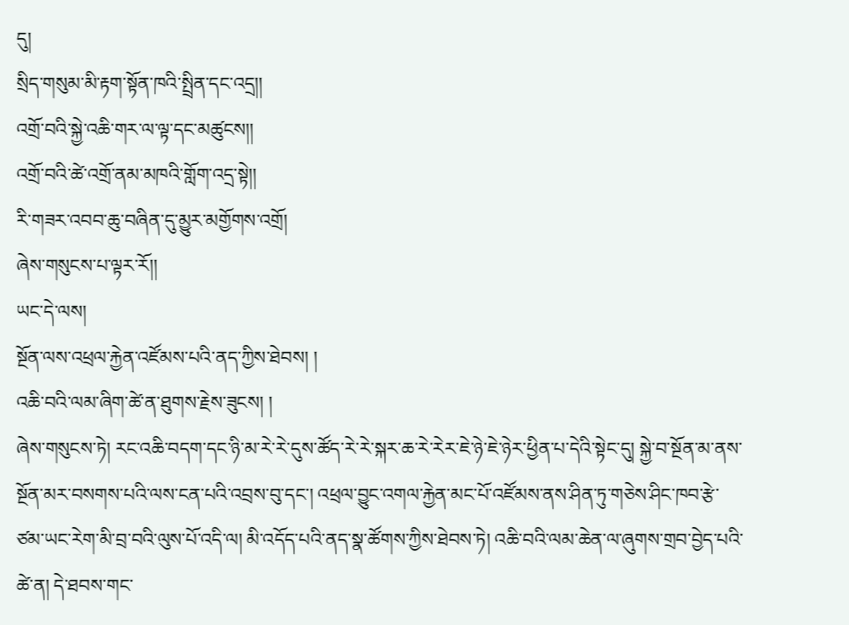དུ།
སྲིད་གསུམ་མི་རྟག་སྟོན་ཁའི་སྤྲིན་དང་འདྲ།།
འགྲོ་བའི་སྐྱེ་འཆི་གར་ལ་ལྟ་དང་མཚུངས།།
འགྲོ་བའི་ཚེ་འགྲོ་ནམ་མཁའི་གློག་འདྲ་སྟེ།།
རི་གཟར་འབབ་ཆུ་བཞིན་དུ་མྱུར་མགྱོགས་འགྲོ།
ཞེས་གསུངས་པ་ལྟར་རོ།།
ཡང་དེ་ལས།
སྔོན་ལས་འཕྲལ་རྐྱེན་འཛོམས་པའི་ནད་ཀྱིས་ཐེབས། །
འཆི་བའི་ལམ་ཞིག་ཚེ་ན་ཐུགས་རྗེས་ཟུངས། །
ཞེས་གསུངས་ཏེ། རང་འཆི་བདག་དང་ཉི་མ་རེ་རེ་དུས་ཚོད་རེ་རེ་སྐར་ཆ་རེ་རེར་ཇེ་ཉེ་ཇེ་ཉེར་ཕྱིན་པ་དེའི་སྟེང་དུ། སྐྱེ་བ་སྔོན་མ་ནས་སྔོན་མར་བསགས་པའི་ལས་ངན་པའི་འབྲས་བུ་དང་། འཕྲལ་བྱུང་འགལ་རྐྱེན་མང་པོ་འཛོམས་ནས་ཤིན་ཏུ་གཅེས་ཤིང་ཁབ་རྩེ་ཙམ་ཡང་རེག་མི་བྲ་བའི་ལུས་པོ་འདི་ལ། མི་འདོད་པའི་ནད་སྣ་ཚོགས་ཀྱིས་ཐེབས་ཏེ། འཆི་བའི་ལམ་ཆེན་ལ་ཞུགས་གྲབ་བྱེད་པའི་ཚེ་ན། དེ་ཐབས་གང་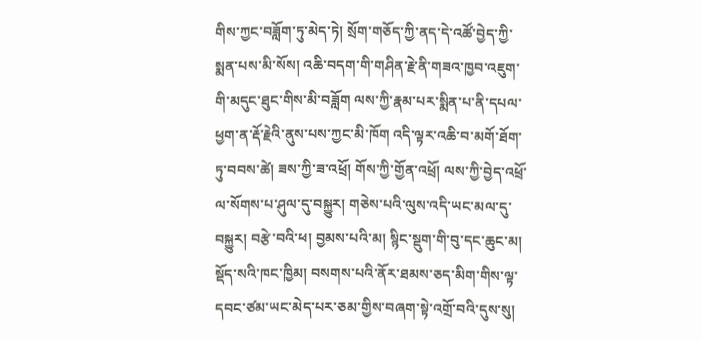གིས་ཀྱང་བཟློག་ཏུ་མེད་ཏེ། སྲོག་གཅོད་ཀྱི་ནད་དེ་འཚོ་བྱེད་ཀྱི་སྨན་པས་མི་སོས། འཆི་བདག་གི་གཤིན་རྗེ་ནི་གཟའ་ཁྱབ་འཇུག་གི་མདུང་ཐུང་གིས་མི་བཟློག ལས་ཀྱི་རྣམ་པར་སྨིན་པ་ནི་དཔལ་ཕྱག་ན་རྡོ་རྗེའི་ནུས་པས་ཀྱང་མི་ཁོག འདི་ལྟར་འཆི་བ་མགོ་ཐོག་ཏུ་བབས་ཚེ། ཟས་ཀྱི་ཟ་འཕྲོ། གོས་ཀྱི་གྱོན་འཕྲོ། ལས་ཀྱི་བྱེད་འཕྲོ་ལ་སོགས་པ་ཤུལ་དུ་བསྐྱུར། གཅེས་པའི་ལུས་འདི་ཡང་མལ་དུ་བསྐྱུར། བརྩེ་བའི་ཕ། བྱམས་པའི་མ། སྙིང་སྡུག་གི་བུ་དང་ཆུང་མ། སྡོད་སའི་ཁང་ཁྱིམ། བསགས་པའི་ནོར་ཐམས་ཅད་མིག་གིས་ལྟ་དབང་ཙམ་ཡང་མེད་པར་ཅམ་གྱིས་བཞག་སྟེ་འགྲོ་བའི་དུས་སུ།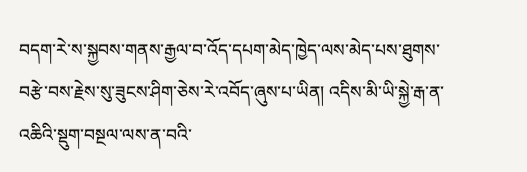བདག་རེ་ས་སྐྱབས་གནས་རྒྱལ་བ་འོད་དཔག་མེད་ཁྱེད་ལས་མེད་པས་ཐུགས་བརྩེ་བས་རྗེས་སུ་ཟུངས་ཤིག་ཅེས་རེ་འབོད་ཞུས་པ་ཡིན། འདིས་མི་ཡི་སྐྱེ་རྒ་ན་འཆིའི་སྡུག་བསྔལ་ལས་ན་བའི་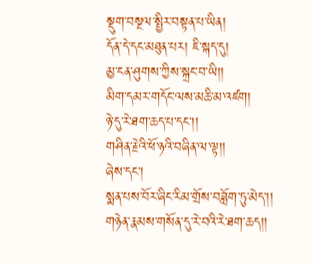སྡུག་བསྔལ་སྤྱིར་བསྟན་པ་ཡིན།
དོན་དེ་དང་མཐུན་པར། ཇི་སྐད་དུ།
མྱ་ངན་ཤུགས་ཀྱིས་སྐྲང་བ་ཡི།།
མིག་དམར་གདོང་ལས་མཆི་མ་འཛག།
ཉེ་དུ་རེ་ཐག་ཆད་པ་དང་།།
གཤིན་རྗེའི་ཕོ་ཉའི་བཞིན་ལ་ལྟ།།
ཞེས་དང་།
སྨན་པས་བོར་ཞིང་རིམ་གྲོས་བཟློག་ཏུ་མེད་།།
གཉེན་རྣམས་གསོན་དུ་རེ་བའི་རེ་ཐག་ཆད།།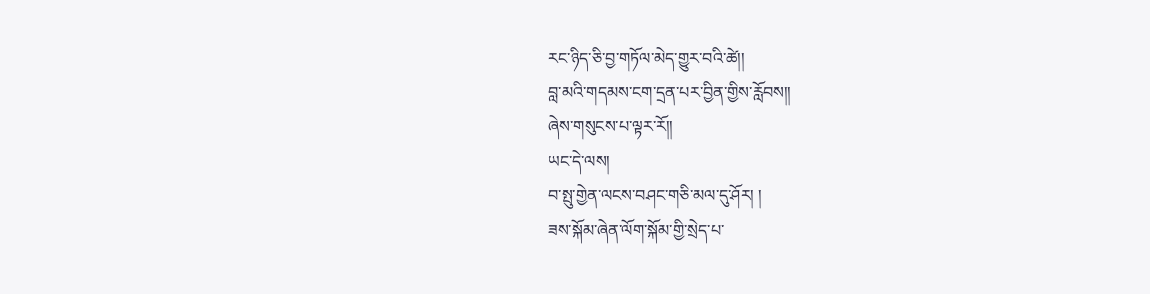རང་ཉིད་ཅི་བྱ་གཏོལ་མེད་གྱུར་བའི་ཚེ།།
བླ་མའི་གདམས་ངག་དྲན་པར་བྱིན་གྱིས་རློབས།།
ཞེས་གསུངས་པ་ལྟར་རོ།།
ཡང་དེ་ལས།
བ་སྤུ་གྱེན་ལངས་བཤང་གཅི་མལ་དུ་ཤོར། །
ཟས་སྐོམ་ཞེན་ལོག་སྐོམ་གྱི་སྲེད་པ་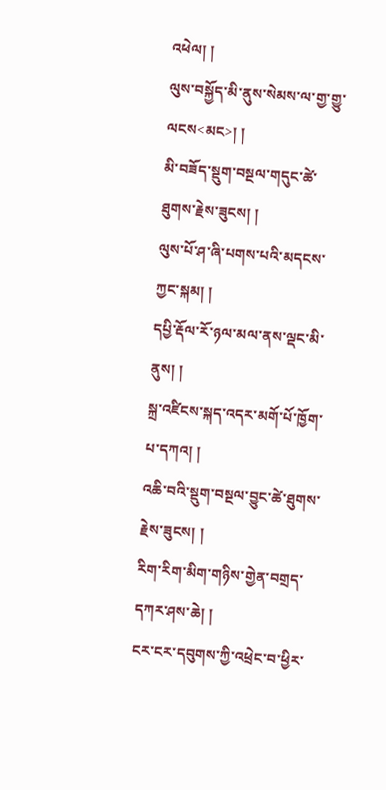འཕེལ། །
ལུས་བསྐྱོད་མི་ནུས་སེམས་ལ་གྱ་གྱུ་ལངས<མང>། །
མི་བཟོད་སྡུག་བསྔལ་གདུང་ཚེ་ཐུགས་རྗེས་ཟུངས། །
ལུས་པོ་ཤ་ཞི་པགས་པའི་མདངས་ཀྱང་སྐམ། །
དཔྱི་རྡོལ་རོ་ཉལ་མལ་ནས་ལྡང་མི་ནུས། །
སྐྲ་འཛིངས་སྐད་འདར་མགོ་པོ་ཁྱོག་པ་དཀའ། །
འཆི་བའི་སྡུག་བསྔལ་བྱུང་ཚེ་ཐུགས་རྗེས་ཟུངས། །
རིག་རིག་མིག་གཉིས་གྱེན་བགྲད་དཀར་ཤས་ཆེ། །
ངར་ངར་དབུགས་ཀྱི་འཕྲེང་བ་ཕྱིར་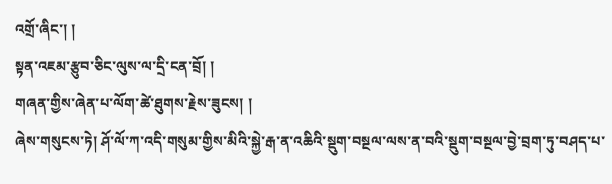འགྲོ་ཞིང་། །
སྟན་འཇམ་རྩུབ་ཅིང་ལུས་ལ་དྲི་ངན་བྲོ། །
གཞན་གྱིས་ཞེན་པ་ལོག་ཚེ་ཐུགས་རྗེས་ཟུངས། །
ཞེས་གསུངས་ཏེ། ཤོ་ལོ་ཀ་འདི་གསུམ་གྱིས་མིའི་སྐྱེ་རྒ་ན་འཆིའི་སྡུག་བསྔལ་ལས་ན་བའི་སྡུག་བསྔལ་བྱེ་བྲག་ཏུ་བཤད་པ་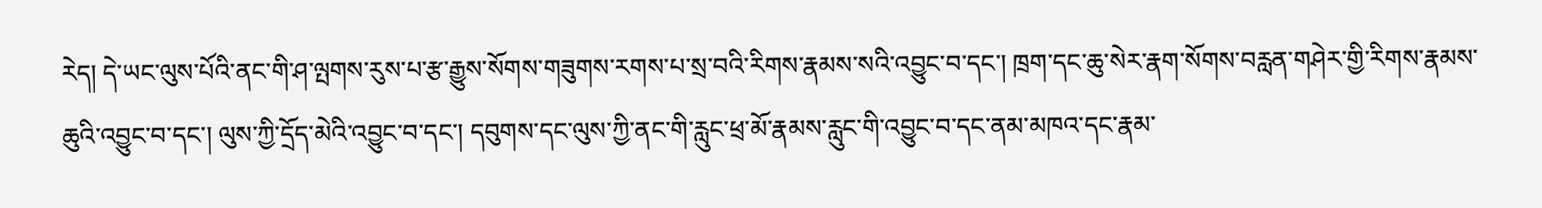རེད། དེ་ཡང་ལུས་པོའི་ནང་གི་ཤ་ལྤགས་རུས་པ་རྩ་རྒྱུས་སོགས་གཟུགས་རགས་པ་སྲ་བའི་རིགས་རྣམས་སའི་འབྱུང་བ་དང་། ཁྲག་དང་ཆུ་སེར་རྣག་སོགས་བརླན་གཤེར་གྱི་རིགས་རྣམས་ཆུའི་འབྱུང་བ་དང་། ལུས་ཀྱི་དྲོད་མེའི་འབྱུང་བ་དང་། དབུགས་དང་ལུས་ཀྱི་ནང་གི་རླུང་ཕྲ་མོ་རྣམས་རླུང་གི་འབྱུང་བ་དང་ནམ་མཁའ་དང་རྣམ་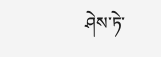ཤེས་ཏེ་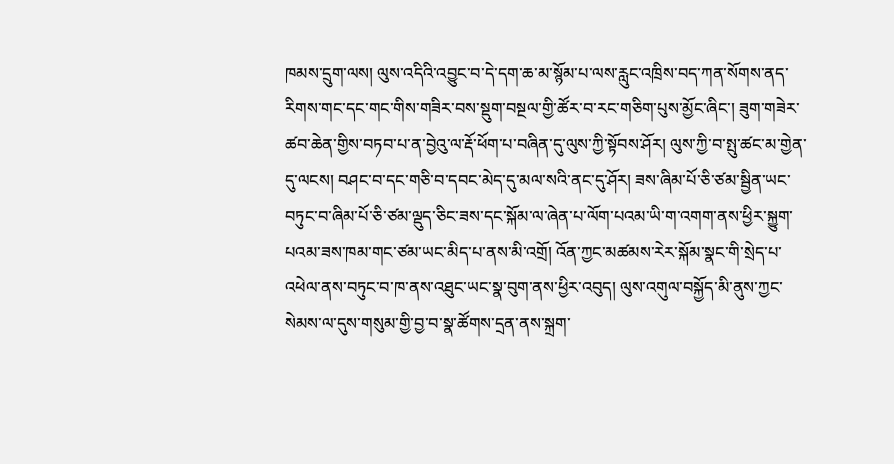ཁམས་དྲུག་ལས། ལུས་འདིའི་འབྱུང་བ་དེ་དག་ཆ་མ་སྙོམ་པ་ལས་རླུང་འཁྲིས་བད་ཀན་སོགས་ནད་རིགས་གང་དང་གང་གིས་གཟིར་བས་སྡུག་བསྔལ་གྱི་ཚོར་བ་རང་གཅིག་པུས་མྱོང་ཞིང་། ཟུག་གཟེར་ཚབ་ཆེན་གྱིས་བཏབ་པ་ན་བྱེའུ་ལ་རྡོ་ཕོག་པ་བཞིན་དུ་ལུས་ཀྱི་སྟོབས་ཤོར། ལུས་ཀྱི་བ་སྤུ་ཚང་མ་གྱེན་དུ་ལངས། བཤང་བ་དང་གཅི་བ་དབང་མེད་དུ་མལ་སའི་ནང་དུ་ཤོར། ཟས་ཞིམ་པོ་ཅི་ཙམ་སྦྱིན་ཡང་བཏུང་བ་ཞིམ་པོ་ཅི་ཙམ་ལྡུད་ཅིང་ཟས་དང་སྐོམ་ལ་ཞེན་པ་ལོག་པའམ་ཡི་ག་འགག་ནས་ཕྱིར་སྐྱུག་པའམ་ཟས་ཁམ་གང་ཙམ་ཡང་མིད་པ་ནས་མི་འགྲོ། འོན་ཀྱང་མཚམས་རེར་སྐོམ་སྣང་གི་སྲེད་པ་འཕེལ་ནས་བཏུང་བ་ཁ་ནས་འཐུང་ཡང་སྣ་བུག་ནས་ཕྱིར་འབུད། ལུས་འགུལ་བསྐྱོད་མི་ནུས་ཀྱང་སེམས་ལ་དུས་གསུམ་གྱི་བྱ་བ་སྣ་ཚོགས་དྲན་ནས་སྐྲག་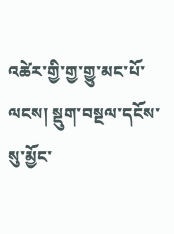འཚེར་གྱི་གྱ་གྱུ་མང་པོ་ལངས། སྡུག་བསྔལ་དངོས་སུ་མྱོང་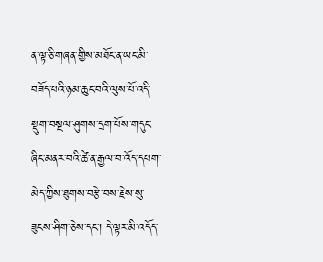ན་ལྟ་ཅི་གཞན་གྱིས་མཐོང་ན་ཡང་མི་བཟོད་པའི་ཉམ་ཆུང་བའི་ལུས་པོ་འདི་སྡུག་བསྔལ་ཤུགས་དྲག་པོས་གདུང་ཞིང་མནར་བའི་ཚེ་ན་རྒྱལ་བ་འོད་དཔག་མེད་ཀྱིས་ཐུགས་བརྩེ་བས་རྗེས་སུ་ཟུངས་ཤིག་ཅེས་དང་། དེ་ལྟར་མི་འདོད་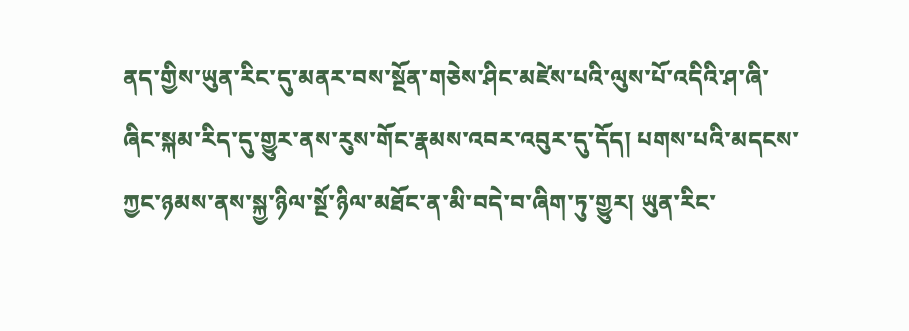ནད་གྱིས་ཡུན་རིང་དུ་མནར་བས་སྔོན་གཅེས་ཤིང་མཛེས་པའི་ལུས་པོ་འདིའི་ཤ་ཞི་ཞིང་སྐམ་རིད་དུ་གྱུར་ནས་རུས་གོང་རྣམས་འབར་འབུར་དུ་དོད། པགས་པའི་མདངས་ཀྱང་ཉམས་ནས་སྐྱ་ཉིལ་སྔོ་ཉིལ་མཐོང་ན་མི་བདེ་བ་ཞིག་ཏུ་གྱུར། ཡུན་རིང་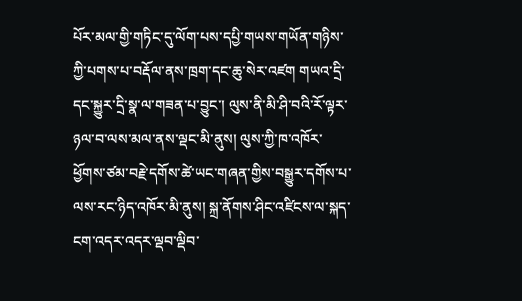པོར་མལ་གྱི་གཏིང་དུ་ལོག་པས་དཔྱི་གཡས་གཡོན་གཉིས་ཀྱི་པགས་པ་བརྡོལ་ནས་ཁྲག་དང་ཆུ་སེར་འཛག གཡའ་དྲི་དང་སྐྱུར་དྲི་སྣ་ལ་གཟན་པ་བྱུང་། ལུས་ནི་མི་ཤི་བའི་རོ་ལྟར་ཉལ་བ་ལས་མལ་ནས་ལྡང་མི་ནུས། ལུས་ཀྱི་ཁ་འཁོར་ཕྱོགས་ཙམ་བརྗེ་དགོས་ཚེ་ཡང་གཞན་གྱིས་བསྒྱུར་དགོས་པ་ལས་རང་ཉིད་འཁོར་མི་ནུས། སྐྲ་ནོགས་ཤིང་འཛིངས་ལ་སྐད་ངག་འདར་འདར་ལྡབ་ལྡིབ་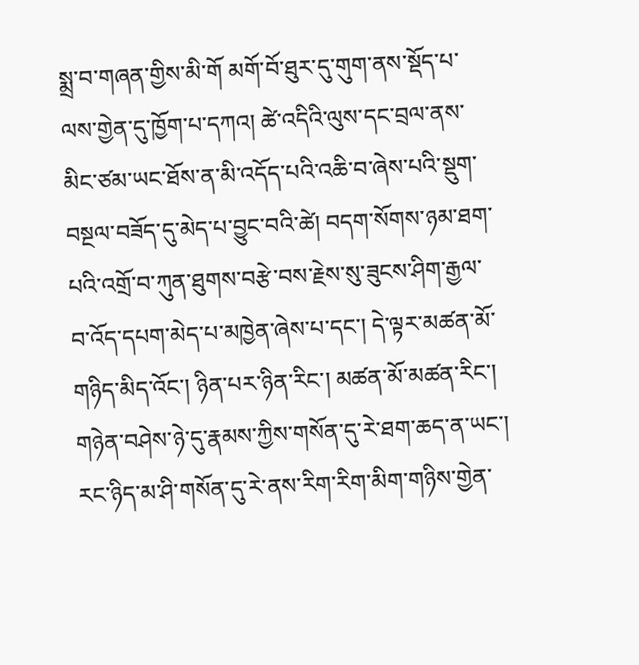སྨྲ་བ་གཞན་གྱིས་མི་གོ མགོ་བོ་ཐུར་དུ་གུག་ནས་སྡོད་པ་ལས་གྱེན་དུ་ཁྱོག་པ་དཀའ། ཚེ་འདིའི་ལུས་དང་བྲལ་ནས་མིང་ཙམ་ཡང་ཐོས་ན་མི་འདོད་པའི་འཆི་བ་ཞེས་པའི་སྡུག་བསྔལ་བཟོད་དུ་མེད་པ་བྱུང་བའི་ཚེ། བདག་སོགས་ཉམ་ཐག་པའི་འགྲོ་བ་ཀུན་ཐུགས་བརྩེ་བས་རྗེས་སུ་ཟུངས་ཤིག་རྒྱལ་བ་འོད་དཔག་མེད་པ་མཁྱེན་ཞེས་པ་དང་། དེ་ལྟར་མཚན་མོ་གཉིད་མིད་འོང་། ཉིན་པར་ཉིན་རིང་། མཚན་མོ་མཚན་རིང་། གཉེན་བཤེས་ཉེ་དུ་རྣམས་ཀྱིས་གསོན་དུ་རེ་ཐག་ཆད་ན་ཡང་། རང་ཉིད་མ་ཤི་གསོན་དུ་རེ་ནས་རིག་རིག་མིག་གཉིས་གྱེན་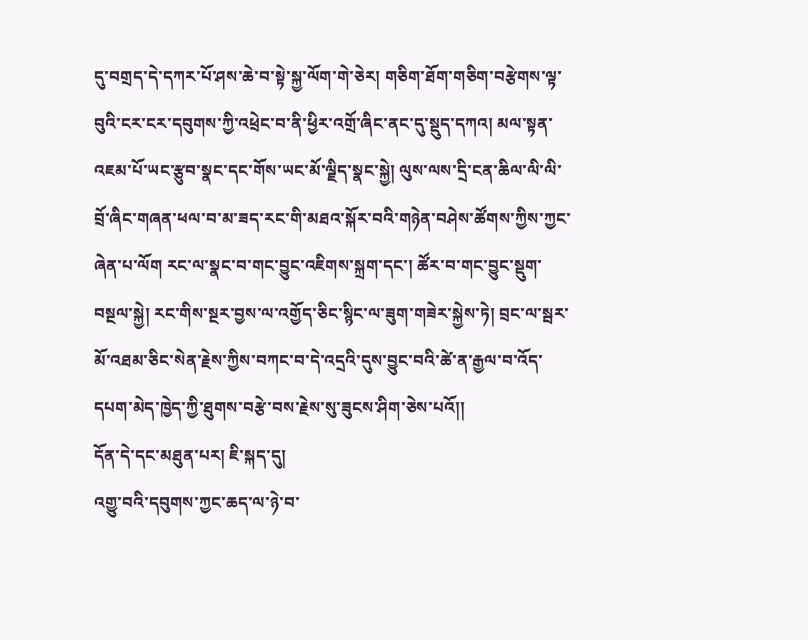དུ་བགྲད་དེ་དཀར་པོ་ཤས་ཆེ་བ་སྟེ་སྐྱ་ལོག་གེ་ཅེར། གཅིག་ཐོག་གཅིག་བརྩེགས་ལྟ་བུའི་ངར་ངར་དབུགས་ཀྱི་འཕྲེང་བ་ནི་ཕྱིར་འགྲོ་ཞིང་ནང་དུ་སྡུད་དཀའ། མལ་སྟན་འཇམ་པོ་ཡང་རྩུབ་སྣང་དང་གོས་ཡང་མོ་ལྗིད་སྣང་སྐྱེ། ལུས་ལས་དྲི་ངན་ཆིལ་ལི་ལི་བྲོ་ཞིང་གཞན་ཕལ་བ་མ་ཟད་རང་གི་མཐའ་སྐོར་བའི་གཉེན་བཤེས་ཚོགས་ཀྱིས་ཀྱང་ཞེན་པ་ལོག རང་ལ་སྣང་བ་གང་བྱུང་འཇིགས་སྐྲག་དང་། ཚོར་བ་གང་བྱུང་སྡུག་བསྔལ་སྐྱེ། རང་གིས་སྔར་བྱས་ལ་འགྱོད་ཅིང་སྙིང་ལ་ཟུག་གཟེར་སྐྱེས་ཏེ། བྲང་ལ་སྦར་མོ་འཐམ་ཅིང་སེན་རྗེས་ཀྱིས་བཀང་བ་དེ་འདྲའི་དུས་བྱུང་བའི་ཚེ་ན་རྒྱལ་བ་འོད་དཔག་མེད་ཁྱེད་ཀྱི་ཐུགས་བརྩེ་བས་རྗེས་སུ་ཟུངས་ཤིག་ཅེས་པའོ།།
དོན་དེ་དང་མཐུན་པར། ཇི་སྐད་དུ།
འགྱུ་བའི་དབུགས་ཀྱང་ཆད་ལ་ཉེ་བ་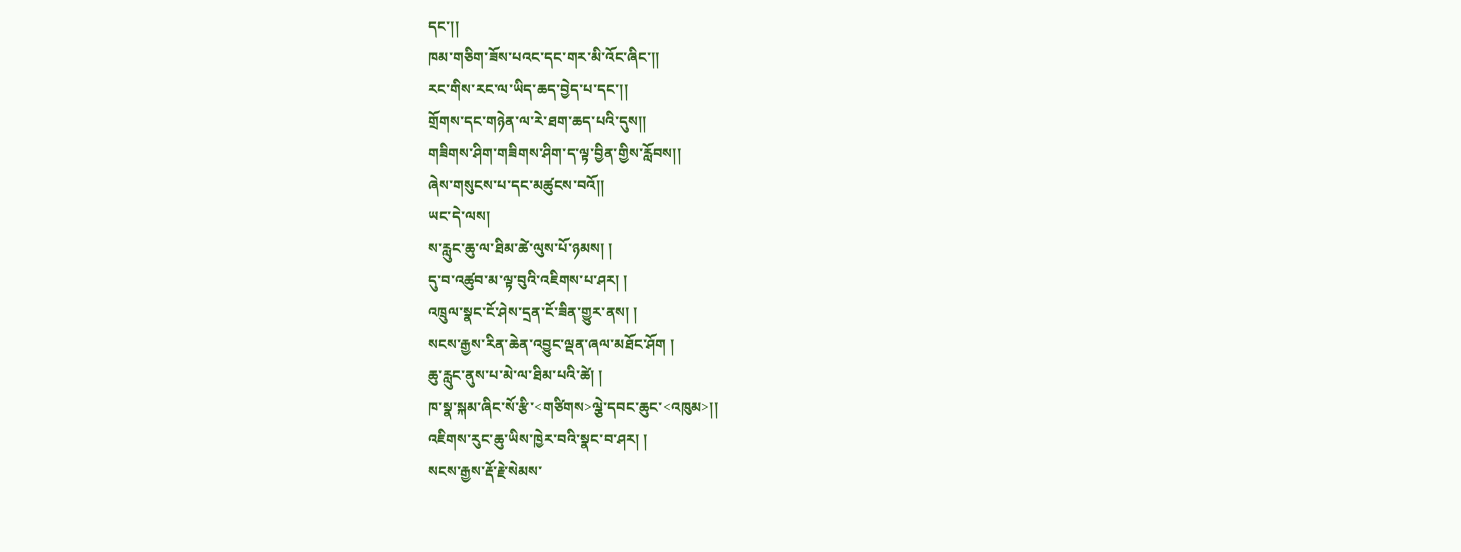དང་།།
ཁམ་གཅིག་ཟོས་པའང་དང་གར་མི་འོང་ཞིང་།།
རང་གིས་རང་ལ་ཡིད་ཆད་བྱེད་པ་དང་།།
གྲོགས་དང་གཉེན་ལ་རེ་ཐག་ཆད་པའི་དུས།།
གཟིགས་ཤིག་གཟིགས་ཤིག་ད་ལྟ་བྱིན་གྱིས་རློབས།།
ཞེས་གསུངས་པ་དང་མཚུངས་བའོ།།
ཡང་དེ་ལས།
ས་རླུང་ཆུ་ལ་ཐིམ་ཚེ་ལུས་པོ་ཉམས། །
དུ་བ་འཚུབ་མ་ལྟ་བུའི་འཇིགས་པ་ཤར། །
འཁྲུལ་སྣང་ངོ་ཤེས་དྲན་ངོ་ཟིན་གྱུར་ནས། །
སངས་རྒྱས་རིན་ཆེན་འབྱུང་ལྡན་ཞལ་མཐོང་ཤོག །
ཆུ་རླུང་ནུས་པ་མེ་ལ་ཐིམ་པའི་ཚེ། །
ཁ་སྣ་སྐམ་ཞིང་སོ་རྩི་<གཙིགས>ལྕེ་དབང་ཆུང་<འཁུམ>།།
འཇིགས་རུང་ཆུ་ཡིས་ཁྱེར་བའི་སྣང་བ་ཤར། །
སངས་རྒྱས་རྡོ་རྗེ་སེམས་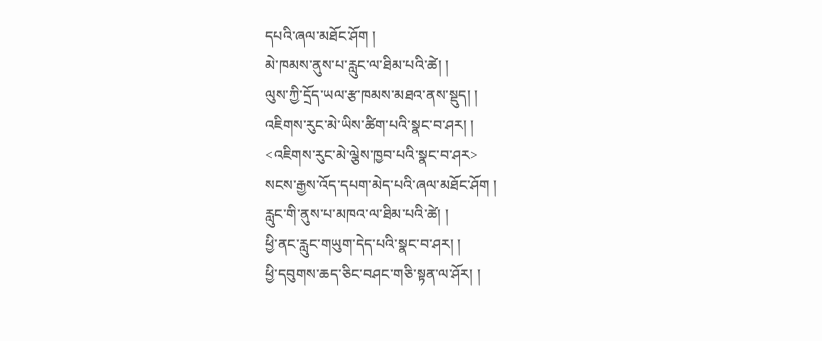དཔའི་ཞལ་མཐོང་ཤོག །
མེ་ཁམས་ནུས་པ་རླུང་ལ་ཐིམ་པའི་ཚེ། །
ལུས་ཀྱི་དྲོད་ཡལ་རྩ་ཁམས་མཐའ་ནས་སྡུད། །
འཇིགས་རུང་མེ་ཡིས་ཚིག་པའི་སྣང་བ་ཤར། །
<འཇིགས་རུང་མེ་ལྕེས་ཁྱབ་པའི་སྣང་བ་ཤར>
སངས་རྒྱས་འོད་དཔག་མེད་པའི་ཞལ་མཐོང་ཤོག །
རླུང་གི་ནུས་པ་མཁའ་ལ་ཐིམ་པའི་ཚེ། །
ཕྱི་ནང་རླུང་གཡུག་དེད་པའི་སྣང་བ་ཤར། །
ཕྱི་དབུགས་ཆད་ཅིང་བཤང་གཅི་སྟན་ལ་ཤོར། །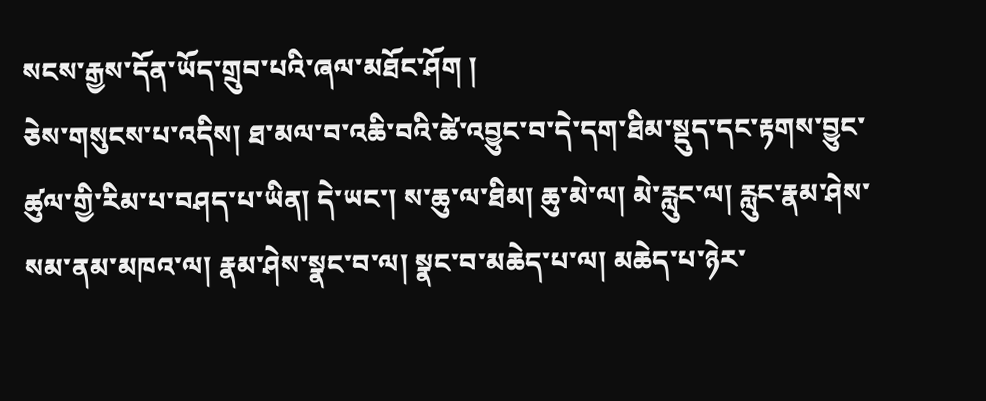སངས་རྒྱས་དོན་ཡོད་གྲུབ་པའི་ཞལ་མཐོང་ཤོག །
ཅེས་གསུངས་པ་འདིས། ཐ་མལ་བ་འཆི་བའི་ཚེ་འབྱུང་བ་དེ་དག་ཐིམ་སྡུད་དང་རྟགས་བྱུང་ཚུལ་གྱི་རིམ་པ་བཤད་པ་ཡིན། དེ་ཡང་། ས་ཆུ་ལ་ཐིམ། ཆུ་མེ་ལ། མེ་རླུང་ལ། རླུང་རྣམ་ཤེས་སམ་ནམ་མཁའ་ལ། རྣམ་ཤེས་སྣང་བ་ལ། སྣང་བ་མཆེད་པ་ལ། མཆེད་པ་ཉེར་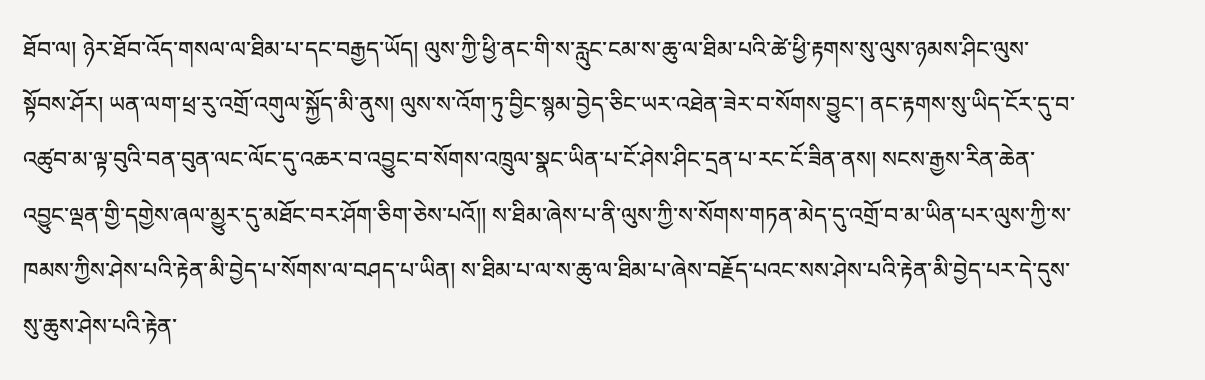ཐོབ་ལ། ཉེར་ཐོབ་འོད་གསལ་ལ་ཐིམ་པ་དང་བརྒྱད་ཡོད། ལུས་ཀྱི་ཕྱི་ནང་གི་ས་རླུང་ངམ་ས་ཆུ་ལ་ཐིམ་པའི་ཚེ་ཕྱི་རྟགས་སུ་ལུས་ཉམས་ཤིང་ལུས་སྟོབས་ཤོར། ཡན་ལག་ཕྲ་རུ་འགྲོ་འགུལ་སྐྱོད་མི་ནུས། ལུས་ས་འོག་ཏུ་བྱིང་སྙམ་བྱེད་ཅིང་ཡར་འཐེན་ཟེར་བ་སོགས་བྱུང་། ནང་རྟགས་སུ་ཡིད་ངོར་དུ་བ་འཚུབ་མ་ལྟ་བུའི་བན་བུན་ལང་ལོང་དུ་འཆར་བ་འབྱུང་བ་སོགས་འཁྲུལ་སྣང་ཡིན་པ་ངོ་ཤེས་ཤིང་དྲན་པ་རང་ངོ་ཟིན་ནས། སངས་རྒྱས་རིན་ཆེན་འབྱུང་ལྡན་གྱི་དགྱེས་ཞལ་མྱུར་དུ་མཐོང་བར་ཤོག་ཅིག་ཅེས་པའོ།། ས་ཐིམ་ཞེས་པ་ནི་ལུས་ཀྱི་ས་སོགས་གཏན་མེད་དུ་འགྲོ་བ་མ་ཡིན་པར་ལུས་ཀྱི་ས་ཁམས་ཀྱིས་ཤེས་པའི་རྟེན་མི་བྱེད་པ་སོགས་ལ་བཤད་པ་ཡིན། ས་ཐིམ་པ་ལ་ས་ཆུ་ལ་ཐིམ་པ་ཞེས་བརྗོད་པའང་སས་ཤེས་པའི་རྟེན་མི་བྱེད་པར་དེ་དུས་སུ་ཆུས་ཤེས་པའི་རྟེན་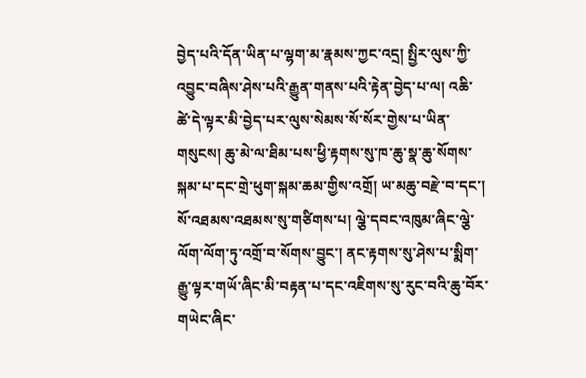བྱེད་པའི་དོན་ཡིན་པ་ལྷག་མ་རྣམས་ཀྱང་འདྲ། སྤྱིར་ལུས་ཀྱི་འབྱུང་བཞིས་ཤེས་པའི་རྒྱུན་གནས་པའི་རྟེན་བྱེད་པ་ལ། འཆི་ཚེ་དེ་ལྟར་མི་བྱེད་པར་ལུས་སེམས་སོ་སོར་གྱེས་པ་ཡིན་གསུངས། ཆུ་མེ་ལ་ཐིམ་པས་ཕྱི་རྟགས་སུ་ཁ་ཆུ་སྣ་ཆུ་སོགས་སྐམ་པ་དང་གྲེ་ཕུག་སྐམ་ཆམ་གྱིས་འགྲོ། ཡ་མཆུ་བརྫེ་བ་དང་། སོ་འཐམས་འཐམས་སུ་གཙིགས་པ། ལྕེ་དབང་འཁུམ་ཞིང་ལྕེ་ལོག་ལོག་ཏུ་འགྲོ་བ་སོགས་བྱུང་། ནང་རྟགས་སུ་ཤེས་པ་སྨིག་རྒྱུ་ལྟར་གཡོ་ཞིང་མི་བརྟན་པ་དང་འཇིགས་སུ་རུང་བའི་ཆུ་བོར་གཡེང་ཞིང་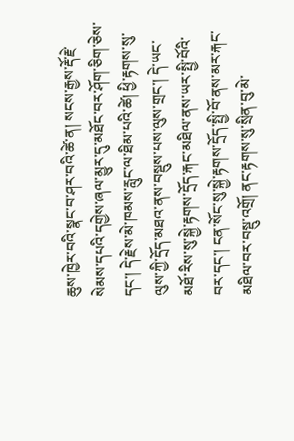ཆུས་ཁྱེར་བའི་སྣང་བ་ཤར་བའི་ཚེ་ན། སངས་རྒྱས་རྡོ་རྗེ་སེམས་དཔའི་དགྱེས་ཞལ་མྱུར་དུ་མཐོང་བར་ཤོག་ཅིག་ཅེས་དང་། དེ་རྗེས་མེ་ཁམས་རླུང་ལ་ཐིམ་པའི་ཚེ། ཕྱི་རྟགས་སུ་ལུས་ཀྱི་དྲོད་མཐའ་ནས་བསྡུས་པས་ལུས་གྲང་། དེ་ཡང་མཐོ་རིས་སུ་སྐྱེ་རྟགས་དྲོད་རྐང་མཐིལ་ནས་ཡར་སྤྱི་བོའི་བར་དང་། ངན་སོང་སུ་སྐྱེ་རྟགས་དྲོད་སྤྱི་བོ་ནས་མར་རྐང་མཐིལ་བར་བསྡུ་འགྲོ། ནང་རྟགས་སུ་སྲིན་བུ་མེ་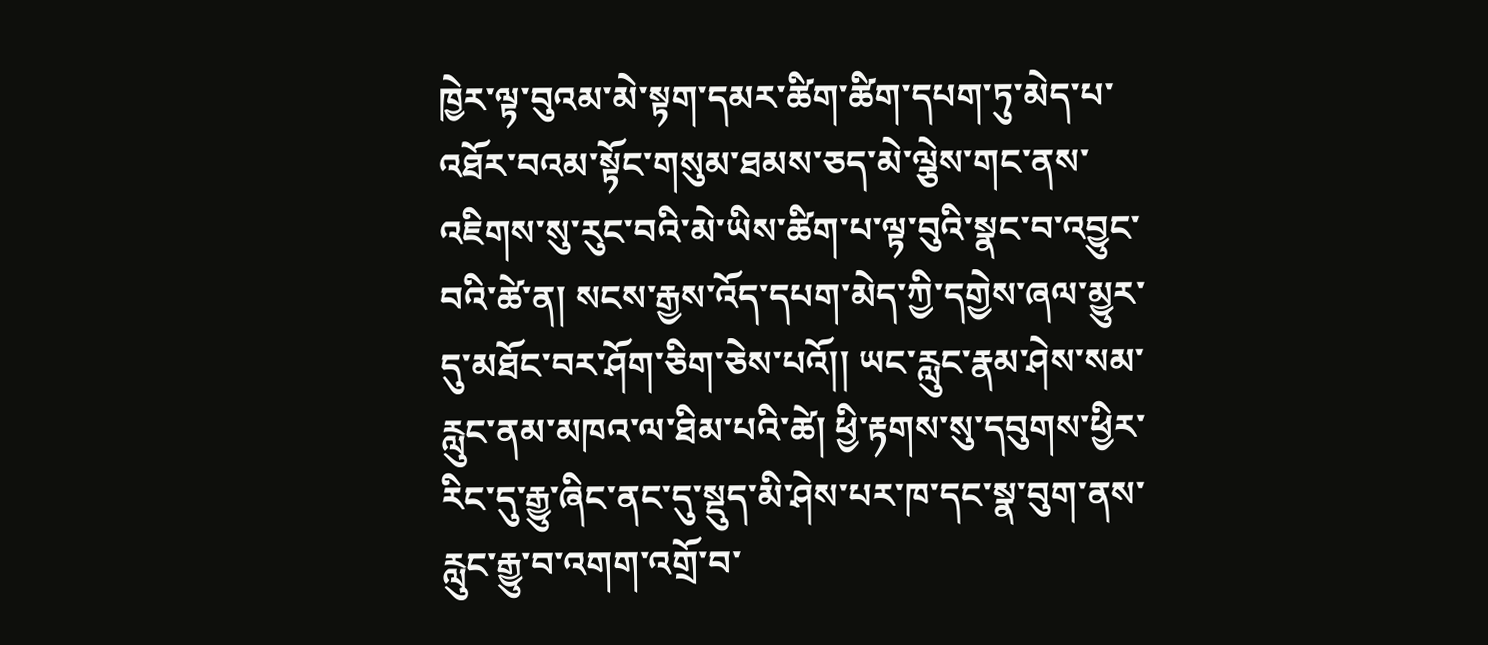ཁྱེར་ལྟ་བུའམ་མེ་སྟག་དམར་ཚིག་ཚིག་དཔག་ཏུ་མེད་པ་འཐོར་བའམ་སྟོང་གསུམ་ཐམས་ཅད་མེ་ལྕེས་གང་ནས་འཇིགས་སུ་རུང་བའི་མེ་ཡིས་ཚིག་པ་ལྟ་བུའི་སྣང་བ་འབྱུང་བའི་ཚེ་ན། སངས་རྒྱས་འོད་དཔག་མེད་ཀྱི་དགྱེས་ཞལ་མྱུར་དུ་མཐོང་བར་ཤོག་ཅིག་ཅེས་པའོ།། ཡང་རླུང་རྣམ་ཤེས་སམ་རླུང་ནམ་མཁའ་ལ་ཐིམ་པའི་ཚེ། ཕྱི་རྟགས་སུ་དབུགས་ཕྱིར་རིང་དུ་རྒྱུ་ཞིང་ནང་དུ་སྡུད་མི་ཤེས་པར་ཁ་དང་སྣ་བུག་ནས་རླུང་རྒྱུ་བ་འགག་འགྲོ་བ་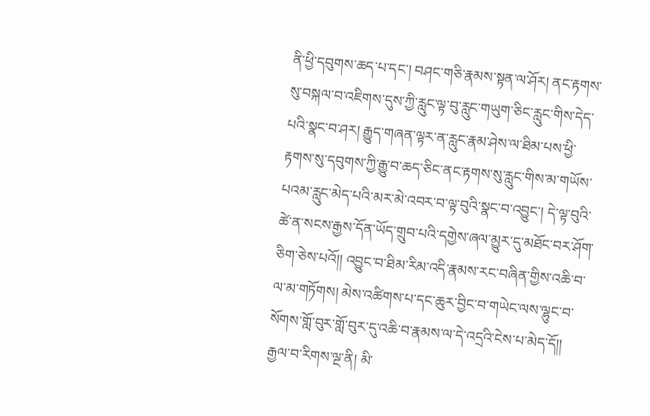ནི་ཕྱི་དབུགས་ཆད་པ་དང་། བཤང་གཅི་རྣམས་སྟན་ལ་ཤོར། ནང་རྟགས་སུ་བསྐལ་བ་འཇིགས་དུས་ཀྱི་རླུང་ལྟ་བུ་རླུང་གཡུག་ཅིང་རླུང་གིས་དེད་པའི་སྣང་བ་ཤར། རྒྱུད་གཞན་ལྟར་ན་རླུང་རྣམ་ཤེས་ལ་ཐིམ་པས་ཕྱི་རྟགས་སུ་དབུགས་ཀྱི་རྒྱུ་བ་ཆད་ཅིང་ནང་རྟགས་སུ་རླུང་གིས་མ་གཡོས་པའམ་རླུང་མེད་པའི་མར་མེ་འབར་བ་ལྟ་བུའི་སྣང་བ་འབྱུང་། དེ་ལྟ་བུའི་ཚེ་ན་སངས་རྒྱས་དོན་ཡོད་གྲུབ་པའི་དགྱེས་ཞལ་མྱུར་དུ་མཐོང་བར་ཤོག་ཅིག་ཅེས་པའོ།། འབྱུང་བ་ཐིམ་རིམ་འདི་རྣམས་རང་བཞིན་གྱིས་འཆི་བ་ལ་མ་གཏོགས། མེས་འཚིགས་པ་དང་ཆུར་བྱིང་བ་གཡེང་ལས་ལྷུང་བ་སོགས་གློ་བུར་གློ་བུར་དུ་འཆི་བ་རྣམས་ལ་དེ་འདྲའི་ངེས་པ་མེད་དོ།།
རྒྱལ་བ་རིགས་ལྔ་ནི། མི་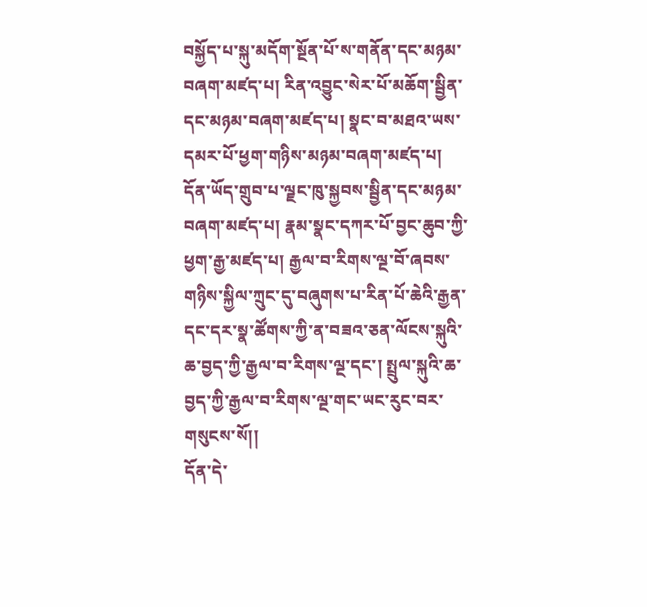བསྐྱོད་པ་སྐུ་མདོག་སྔོན་པོ་ས་གནོན་དང་མཉམ་བཞག་མཛད་པ། རིན་འབྱུང་སེར་པོ་མཆོག་སྦྱིན་དང་མཉམ་བཞག་མཛད་པ། སྣང་བ་མཐའ་ཡས་དམར་པོ་ཕྱག་གཉིས་མཉམ་བཞག་མཛད་པ། དོན་ཡོད་གྲུབ་པ་ལྗང་ཁུ་སྐྱབས་སྦྱིན་དང་མཉམ་བཞག་མཛད་པ། རྣམ་སྣང་དཀར་པོ་བྱང་ཆུབ་ཀྱི་ཕྱག་རྒྱ་མཛད་པ། རྒྱལ་བ་རིགས་ལྔ་བོ་ཞབས་གཉིས་སྐྱིལ་ཀྲུང་དུ་བཞུགས་པ་རིན་པོ་ཆེའི་རྒྱན་དང་དར་སྣ་ཚོགས་ཀྱི་ན་བཟའ་ཅན་ལོངས་སྐུའི་ཆ་བྱད་ཀྱི་རྒྱལ་བ་རིགས་ལྔ་དང་། སྤྲུལ་སྐུའི་ཆ་བྱད་ཀྱི་རྒྱལ་བ་རིགས་ལྔ་གང་ཡང་རུང་བར་གསུངས་སོ།།
དོན་དེ་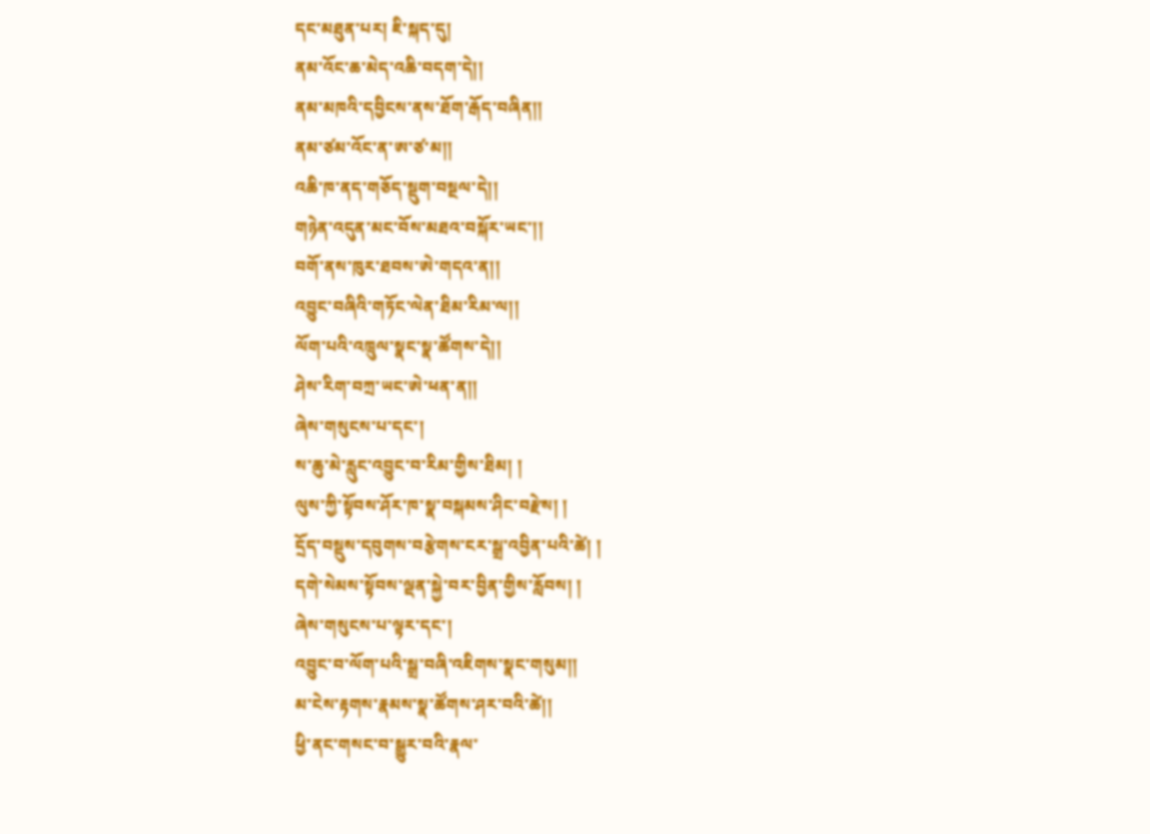དང་མཐུན་པར། ཇི་སྐད་དུ།
ནམ་འོང་ཆ་མེད་འཆི་བདག་དེ།།
ནམ་མཁའི་དབྱིངས་ནས་ཐོག་རྒོད་བཞིན།།
ནམ་ཙམ་འོང་ན་ཨ་ཙ་མ།།
འཆི་ཁ་ནད་གཅོད་སྡུག་བསྔལ་དེ།།
གཉེན་འདུན་མང་བོས་མཐའ་བསྐོར་ཡང་།།
བགོ་ནས་ཁུར་ཐབས་ཨེ་གདའ་ན།།
འབྱུང་བཞིའི་གཏོང་ལེན་ཐིམ་རིམ་ལ།།
ལོག་པའི་འཁྲུལ་སྣང་སྣ་ཚོགས་དེ།།
ཤེས་རིག་བཀྲ་ཡང་ཨེ་ཕན་ན།།
ཞེས་གསུངས་པ་དང་།
ས་ཆུ་མེ་རླུང་འབྱུང་བ་རིམ་གྱིས་ཐིམ། །
ལུས་ཀྱི་སྟོབས་ཤོར་ཁ་སྣ་བསྐམས་ཤིང་བརྫེས། །
དྲོད་བསྡུས་དབུགས་བརྩེགས་ངར་སྒྲ་འབྱིན་པའི་ཚེ། །
དགེ་སེམས་སྟོབས་ལྡན་སྐྱེ་བར་བྱིན་གྱིས་རློབས། །
ཞེས་གསུངས་པ་ལྟར་དང་།
འབྱུང་བ་ལོག་པའི་སྒྲ་བཞི་འཇིགས་སྣང་གསུམ།།
མ་ངེས་རྟགས་རྣམས་སྣ་ཚོགས་ཤར་བའི་ཚེ།།
ཕྱི་ནང་གསང་བ་སྒྱུར་བའི་རྣལ་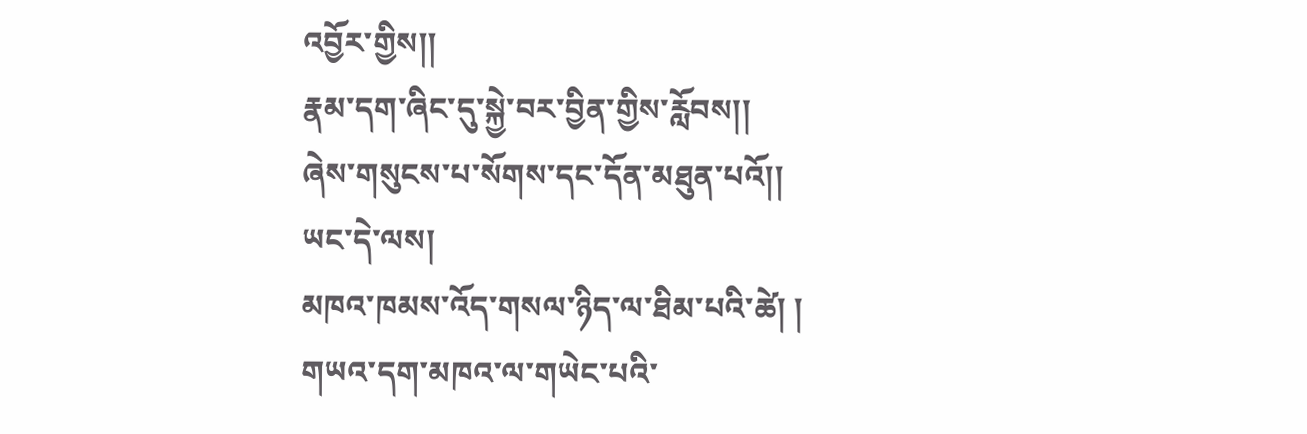འབྱོར་གྱིས།།
རྣམ་དག་ཞིང་དུ་སྐྱེ་བར་བྱིན་གྱིས་རློབས།།
ཞེས་གསུངས་པ་སོགས་དང་དོན་མཐུན་པའོ།།
ཡང་དེ་ལས།
མཁའ་ཁམས་འོད་གསལ་ཉིད་ལ་ཐིམ་པའི་ཚེ། །
གཡའ་དག་མཁའ་ལ་གཡེང་པའི་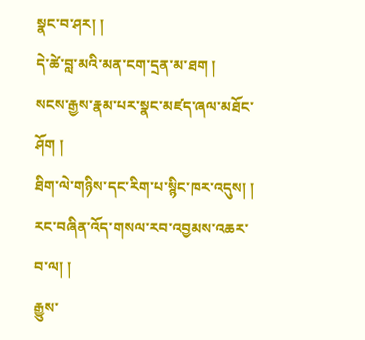སྣང་བ་ཤར། །
དེ་ཚེ་བླ་མའི་མན་ངག་དྲན་མ་ཐག །
སངས་རྒྱས་རྣམ་པར་སྣང་མཛད་ཞལ་མཐོང་ཤོག །
ཐིག་ལེ་གཉིས་དང་རིག་པ་སྙིང་ཁར་འདུས། །
རང་བཞིན་འོད་གསལ་རབ་འབྱམས་འཆར་བ་ལ། །
རྒྱུས་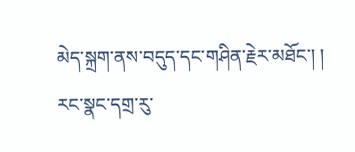མེད་སྐྲག་ནས་བདུད་དང་གཤིན་རྗེར་མཐོང་། །
རང་སྣང་དགྲ་རུ་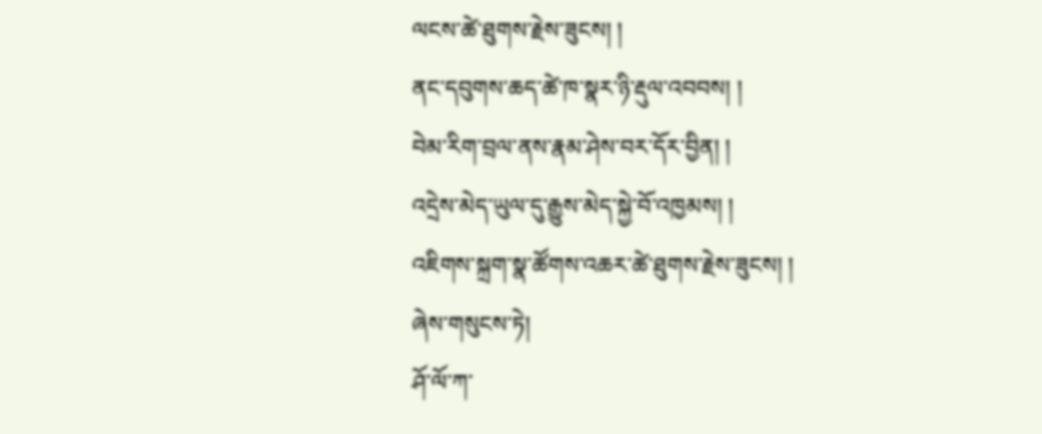ལངས་ཚེ་ཐུགས་རྗེས་ཟུངས། །
ནང་དབུགས་ཆད་ཚེ་ཁ་སྣར་ཉི་རྡུལ་འབབས། །
བེམ་རིག་བྲལ་ནས་རྣམ་ཤེས་བར་དོར་བྱིན། །
འདྲེས་མེད་ཡུལ་དུ་རྒྱུས་མེད་སྐྱེ་བོ་འཁྱམས། །
འཇིགས་སྐྲག་སྣ་ཚོགས་འཆར་ཚེ་ཐུགས་རྗེས་ཟུངས། །
ཞེས་གསུངས་ཏེ།
ཤོ་ལོ་ཀ་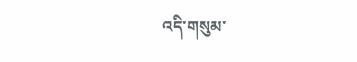འདི་གསུམ་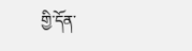གྱི་དོན་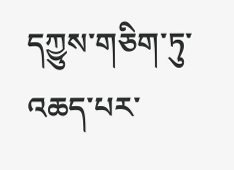དཀྱུས་གཅིག་ཏུ་འཆད་པར་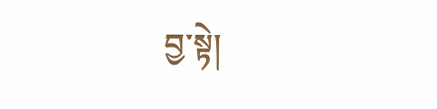བྱ་སྟེ།